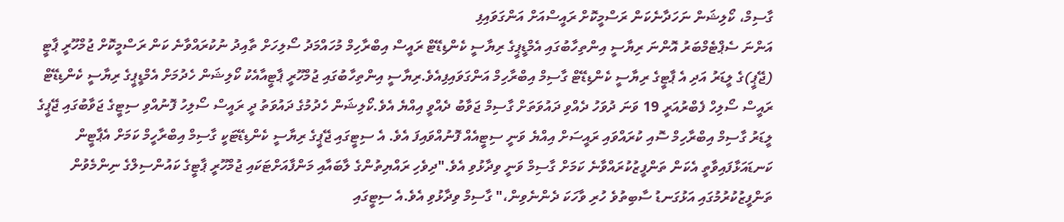ގާސިމް، ކޯލިޝަން ނަހަދާނެކަން ރަސްމީކޮށް ރައީސްއަށް އަންގަވައިފި
އަންނަ ސެޕްޓެމްބަރު އޮންނަ ރިޔާސީ އިންތިހާބުގައި އެމްޑީޕީގެ ރިޔާސީ ކެންޑިޑޭޓް ރައީސް އިބްރާހިމް މުހައްމަދު ސޯލިހަށް ތާއިދު ނުކުރައްވާނެ ކަން ރަސްމީކޮށް ޖުމްހޫރީ ޕާޓީ (ޖޭޕީ)ގެ ލީޑަރު އަދި އެ ޕާޓީގެ ރިޔާސީ ކެންޑިޑޭޓް ގާސިމް އިބްރާހިމް އަންގަވައިފިއެވެ.ރިޔާސީ އިންތިހާބުގައި ޖުމްހޫރީ ޕާޓީއާއެކު ކޯލިޝަން ހެދުމަށް އެމްޑީޕީގެ ރިޔާސީ ކެންޑިޑޭޓް ރައީސް ސޯލިހް ފެބްރުއަރީ 19 ވަނަ ދުވަހު ދެއްވި ދައުވަތަށް ގާސިމް ޖަވާބު ދެއްވީ އިއްޔެ އެވެ.ކޯލިޝަން ހެދުމުގެ ދައުވަތު ދީ ރައީސް ސޯލިހު ފޮނުއްވި ސިޓީގެ ޖަވާބުގައި ޖޭޕީގެ ލީޑަރު ގާސިމް އިބްރާހިމް ސޮއި ކުރައްވައި ރައީސަށް އިއްޔެ ވަނީ ސިޓީއެއް ފޮނުއްވައިފަ އެވެ. އެ ސިޓީގައި ޖޭޕީގެ ރިޔާސީ ކެންޑިޑޭޓަކީ ގާސިމް އިބްރާހީމް ކަމަށް އެޕާޓީން ކަނޑައަޅާފައިވާތީ އެކަން ތަންފީޒުކުރައްވާނެ ކަމަށް ގާސިމް ވަނީ ވިދާޅުވި އެވެ."ދިވެހި ރައްޔިތުންގެ ލާބައާއި މަންފާއަށްޓަކައި ޖުމްހޫރީ ޕާޓީގެ ކައުންސިލްގެ ނިންމެވުން ތަންފީޒުކުރުމުގައި އަޅުގަނޑު ސާބިތުވެ ހުރި ވާހަކަ ދެންނެވިން،" ގާސިމް ވިދާޅުވި އެވެ.އެ ސިޓީގައި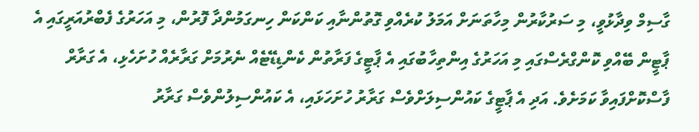ގާސިމް ވިދާޅުވީ، މި ސަރުކާރުން މިހާތަނަށް އަމަލު ކުރެއްވި ގޮތުންނާއި ކަންކަން ހިނގަމުންދާ ފޮރުން، މި އަހަރުގެ ފެބްރުއަރީގައި އެ ޕާޓީން ބޭއްވި ކޮންގްރެސްގައި މި އަހަރުގެ އިންތިހާބުގައި އެ ޕާޓީގެ ފަރާތުން ކެންޑިޑޭޓެއް ނެރުމަށް ގަރާރެއް ހުށަހެޅި، އެ ގަރާރް ފާސްކޮށްފައިވާ ކަމަށެވެ. އަދި އެ ޕާޓީގެ ކައުންސިލަށްވެސް ގަރާރު ހުށަހަޅައި، އެ ކައުންސިލުންވެސް ގަރާރު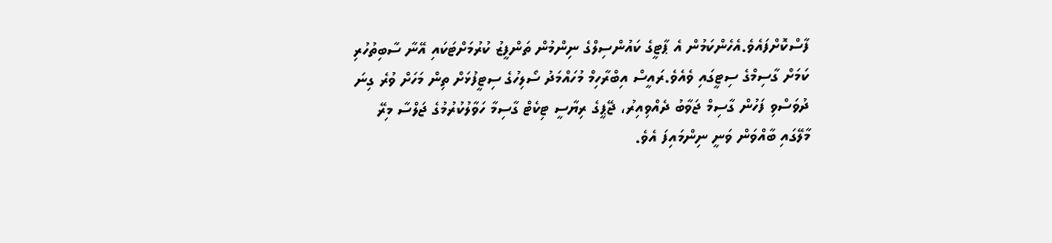ފާސްކޮށްފައެވެ.އެހެންކަމުން އެ ޕާޓީގެ ކައުންސިލްގެ ނިންމުން ތަންފީޒު ކުރުމަށްޓަކައި އޭނާ ސާބިތުހުރި ކަމަށް ގާސިމްގެ ސިޓީގައި ވެއެވެ.ރައީސް އިބްރާހިމް މުހައްމަދު ސޯލިހުގެ ސިޓީފުޅަށް ތިން މަހަށް ވުރެ ގިނަ ދުވަސްވި ފަހުން ގާސިމް ޖަވާބު ދެއްވިއިރު، ޖޭޕީގެ ރިޔާސީ ޓިކެޓް ގާސިމާ ހަވާލުކުރުމުގެ ޖަލްސާ މިރޭ މާލޭގައި ބާއްވަން ވަނީ ނިންމައިފަ އެވެ.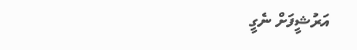އަރުޝީފަށް ނެގީ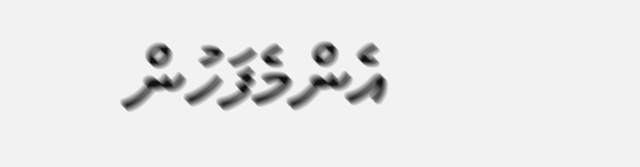އެންމެފަހުން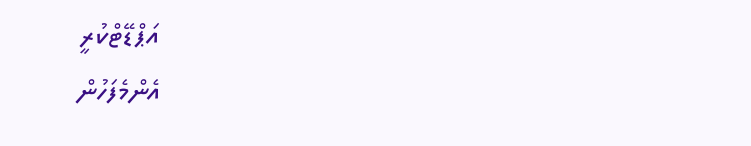އަޕްޑޭޓްކުރީ
އެންމެފަހުން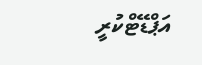އަޕްޑޭޓްކުރީ